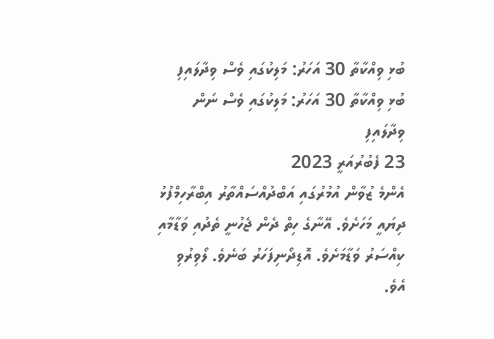ބުޅި ވިއްކާތާ 30 އަހަރު: މަލިކުގައި ވެސް ވިދާލައިފި
ބުޅި ވިއްކާތާ 30 އަހަރު: މަލިކުގައި ވެސް ނަން ވިދާލައިފި
23 ފެބުރުއަރީ 2023
އެންމެ ޒުވާން އުމުރުގައި އަބްދުއްސައްތާރު އިބްރާހިމްފުޅު ދިޔައީ މަހަށެވެ. އޭނާގެ ހިތް ދެން ޖެހުނީ ތެދުއި ވަޑާމާއި ކިއްސަރު ވަޑާމަށެވެ. އޮޑިދޯނިފަހަރު ބަނެވެ. ލޯވިރުވި އެވެ.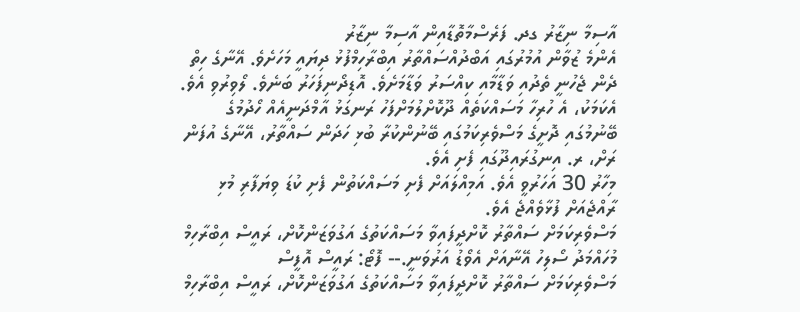އާސިމާ ނިޒާރު ގދ. ފަރެސްމާތޮޑާއިން އާސިމާ ނިޒާރު
އެންމެ ޒުވާން އުމުރުގައި އަބްދުއްސައްތާރު އިބްރާހިމްފުޅު ދިޔައީ މަހަށެވެ. އޭނާގެ ހިތް ދެން ޖެހުނީ ތެދުއި ވަޑާމާއި ކިއްސަރު ވަޑާމަށެވެ. އޮޑިދޯނިފަހަރު ބަނެވެ. ލޯވިރުވި އެވެ.
އެކަމަކު، އެ ހުރިހާ މަސައްކަތެއް ދޫކޮށްލުމަށްފަހު ރަނގަޅު އާމްދަނީއެއް ހޯދުމުގެ ބޭނުމުގައި ދޮށީގެ މަސްވެރިކަމުގައި ބޭނުންކުރާ ބުޅި ހަދަން ސައްތާރު، އޭނާގެ އުފަން ރަށް، ރ. އިނގުރައިދޫގައި ފެށި އެވެ.
މިހާރު 30 އަހަރުވީ އެވެ. އަމިއްލައަށް ފެށި މަސައްކަތުން ފެށި ކުޑަ ވިޔަފާރި މުޅި ރާއްޖެއަށް ފުޅާވެއްޖެ އެވެ.
މަސްވެރިކަމަށް ސައްތާރު ކޮށްދީފައިވާ މަސައްކަތުގެ އަގުވަޒަންކޮށް، ރައީސް އިބްރާހިމް މުހައްމަދު ސޯލިހު އޭނާއަށް އެވޯޑު އަރުވަނީ.-- ފޮޓޯ: ރައީސް އޮފީސް
މަސްވެރިކަމަށް ސައްތާރު ކޮށްދީފައިވާ މަސައްކަތުގެ އަގުވަޒަންކޮށް، ރައީސް އިބްރާހިމް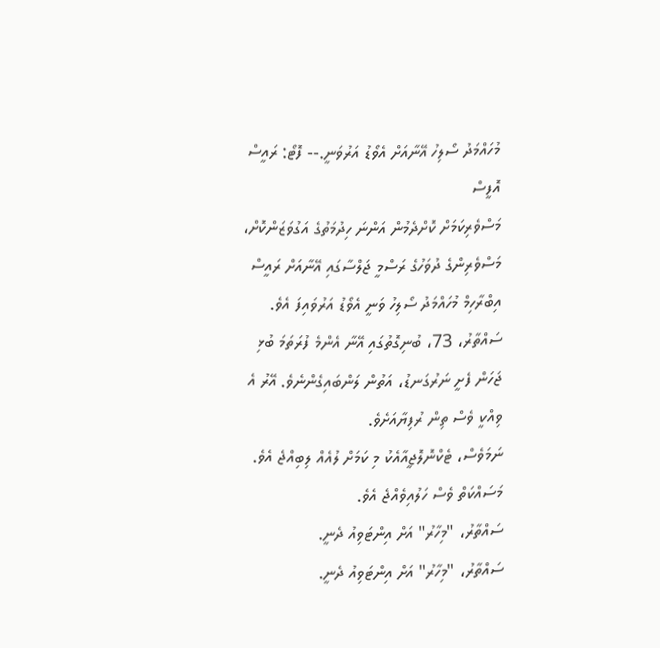މުހައްމަދު ސޯލިހު އޭނާއަށް އެވޯޑު އަރުވަނީ.-- ފޮޓޯ: ރައީސް އޮފީސް
މަސްވެރިކަމަށް ކޮށްދެމުން އަންނަ ހިދުމަތުގެ އަގުވަޒަންކޮށް، މަސްވެރިންގެ ދުވަހުގެ ރަސްމީ ޖަލްސާގައި އޭނާއަށް ރައީސް އިބްރާހިމް މުހައްމަދު ސޯލިހު ވަނީ އެވޯޑު އަރުވައިފަ އެވެ.
ސައްތާރު، 73، ބުނިގޮތުގައި އޭނާ އެންމެ ފުރަތަމަ ބުޅި ޖަހަން ފެށީ ނަރުގަނޑު، އަތުން ލަންބައިގެންނެވެ. އޭރު އެ ވިއްކީ ވެސް ތިން ރުފިޔާއަށެވެ.
ނަމަވެސް، ޓެކްނޮލޮޖީއާއެކު މި ކަމަށް ލުއެއް ލިބިއްޖެ އެވެ. މަސައްކަތް ވެސް ހަލުއިވެއްޖެ އެވެ.
ސައްތާރު، "މިހާރު" އަށް އިންޓަވިއު ދެނީ.
ސައްތާރު، "މިހާރު" އަށް އިންޓަވިއު ދެނީ.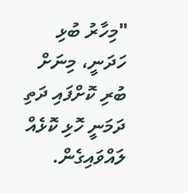"މިހާރު ބުޅި ހަދަނީ، މިނަށް ބުރި ކޮށްފައި ދަތި ދަމަނީ ހޮޅި ކޮޅެއް ލައްވައިގެން.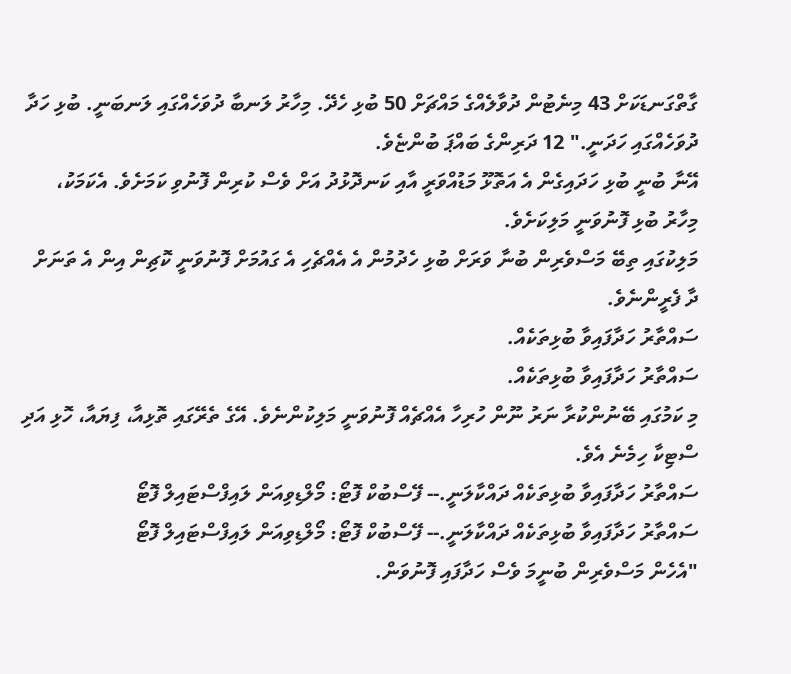ގާތްގަނޑަކަށް 43 މިނެޓުން ދުވާލެއްގެ މައްޗަށް 50 ބުޅި ހެދޭ. މިހާރު ލަނބާ ދުވަހެއްގައި ލަނބަނީ. ބުޅި ހަދާ ދުވަހެއްގައި ހަދަނީ." 12 ދަރިންގެ ބައްޕަ ބުންޏެވެ.
އޭނާ ބުނީ ބުޅި ހަދައިގެން އެ އަތޮޅޫ މަޑުއްވަރީ އާއި ކަނދޮޅުދު އަށް ވެސް ކުރިން ފޮނުވި ކަމަށެވެ. އެކަމަކު، މިހާރު ބުޅި ފޮނުވަނީ މަލިކަށެވެ.
މަލިކުގައި ތިބޭ މަސްވެރިން ބުނާ ވަރަށް ބުޅި ހެދުމުން އެ އެއްޗެހި އެ ގައުމަށް ފޮނުވަނީ ކޮޗިން އިން އެ ތަނަށް ދާ ފެރީންނެވެ.
ސައްތާރު ހަދާފައިވާ ބުޅިތަކެއް.
ސައްތާރު ހަދާފައިވާ ބުޅިތަކެއް.
މި ކަމުގައި ބޭނުންކުރާ ނަރު ނޫން ހުރިހާ އެއްޗެއް ފޮނުވަނީ މަލިކުންނެވެ. އޭގެ ތެރޭގައި ތޮޅިއާ، ފިޔައާ، ހޮޅި އަދި ސްޓިކާ ހިމެނެ އެވެ.
ސައްތާރު ހަދާފައިވާ ބުޅިތަކެއް ދައްކާލަނީ.-- ފޭސްބުކް ފޮޓޯ: މޯލްޑިވިއަން ލައިފްސްޓައިލް ފޮޓޯ
ސައްތާރު ހަދާފައިވާ ބުޅިތަކެއް ދައްކާލަނީ.-- ފޭސްބުކް ފޮޓޯ: މޯލްޑިވިއަން ލައިފްސްޓައިލް ފޮޓޯ
"އެހެން މަސްވެރިން ބުނީމަ ވެސް ހަދާފައި ފޮނުވަން.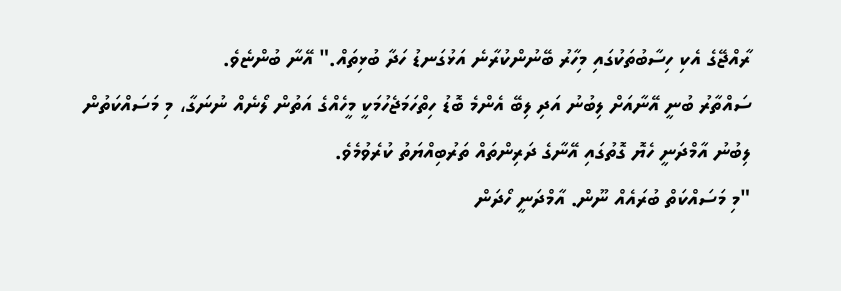ރާއްޖޭގެ އެކި ހިސާބުތަކުގައި މިހާރު ބޭނުންކުރާނެ އަޅުގަނޑު ހަދާ ބުޅިތައް." އޭނާ ބުންޏެވެ.
ސައްތާރު ބުނީ އޭނާއަށް ލިބުނު އަދި ލިބޭ އެންމެ ބޮޑު ހިތްހަމަޖެހުމަކީ މީހެއްގެ އަތުން ލޯނެއް ނުނަގާ، މި މަސައްކަތުން ލިބުނު އާމްދަނީ ހެޔޮ ގޮތުގައި އޭނާގެ ދަރިންތައް ތަރުބިއްޔަތު ކުރެވުމެވެ.
"މި މަސައްކަތް ބުރައެއް ނޫން. އާމްދަނީ ހޯދަން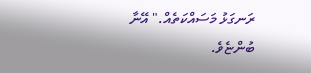ރަނގަޅު މަސައްކަތެއް." އޭނާ ބުންޏެވެ.